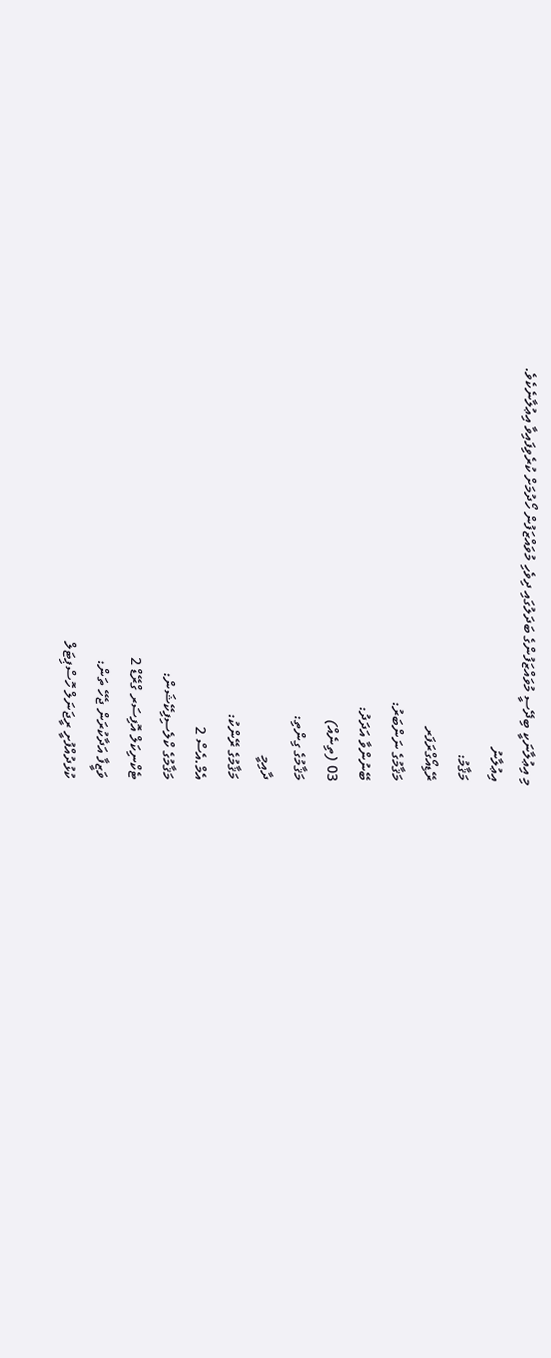މި އިޢުލާނަކީ ބިދޭސީ މުވައްޒަފުންގެ ބަދަލުގައި ދިވެހި މުވައްޒަފުން ހޯދުމަށް ކުރެވިފައިވާ އިޢުލާނެކެވެ.
 އިޢުލާނު
 މަޤާމު:
 ރޭޑިއޯގްރަފަރ
 މަޤާމުގެ ނަންބަރު:
 ބޭނުންވާ އަދަދު:
 03 (ތިނެއް)
 މަޤާމުގެ ގިންތި:
 ދާއިމީ
 މަޤާމުގެ ރޭންކު:
 އެމް.އެސް 2
 މަޤާމުގެ ކްލެސިފިކޭޝަން:
 ޓެކްނިކަލް އޮފިސަރ ގްރޭޑް 2
 ވަޒީފާ އަދާކުރަން ޖެހޭ ތަން:
 ކުޅުދުއްފުށީ ރީޖަނަލް ހޮސްޕިޓަލް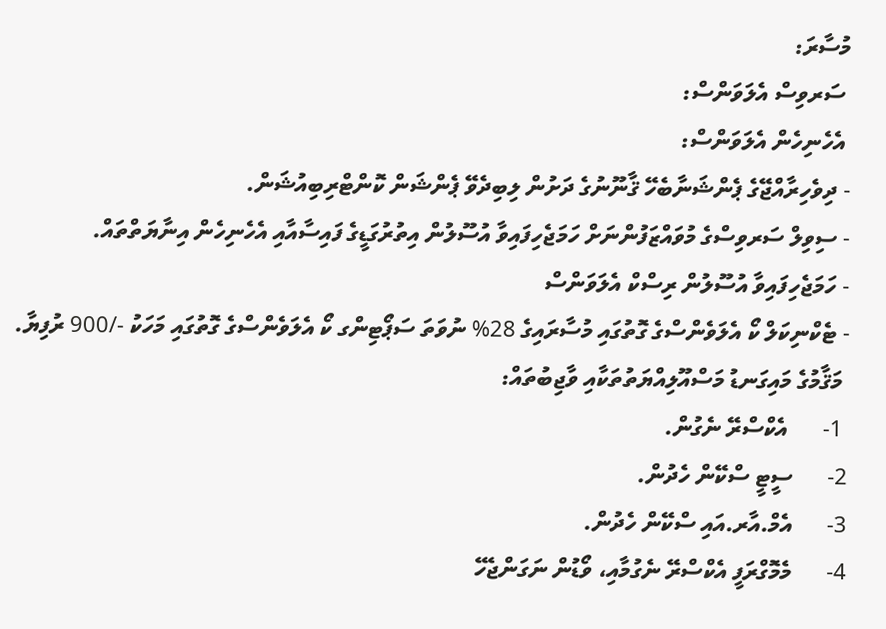މުސާރަ:
 ސަރވިސް އެލަވަންސް:
 އެހެނިހެން އެލަވަންސް:
- ދިވެހިރާއްޖޭގެ ޕެންޝަނާބެހޭ ޤާނޫނުގެ ދަށުން ލިބިދެވޭ ޕެންޝަން ކޮންޓްރިބިއުޝަން.
- ސިވިލް ސަރވިސްގެ މުވައްޒަފުންނަށް ހަމަޖެހިފައިވާ އުސޫލުން އިތުރުގަޑީގެ ފައިސާއާއި އެހެނިހެން އިނާޔަތްތައް.
- ހަމަޖެހިފައިވާ އުސޫލުން ރިސްކް އެލަވަންސް
- ޓެކްނިކަލް ކޯ އެލަވެންސްގެ ގޮތުގައި މުސާރައިގެ 28% ނުވަތަ ސަޕޯޓިންގ ކޯ އެލަވެންސްގެ ގޮތުގައި މަހަކު -/900 ރުފިޔާ.
 މަޤާމުގެ މައިގަނޑު މަސްއޫލިއްޔަތުތަކާއި ވާޖިބުތައް:
 1-      އެކްސްރޭ ނެގުން.
2-      ސީޓީ ސްކޭން ހެދުން.
3-      އެމް.އާރ.އައި ސްކޭން ހެދުން.
4-      މެމޮގްރަފީ އެކްސްރޭ ނެގުމާއި، ވޯޑުން ނަގަންޖެހޭ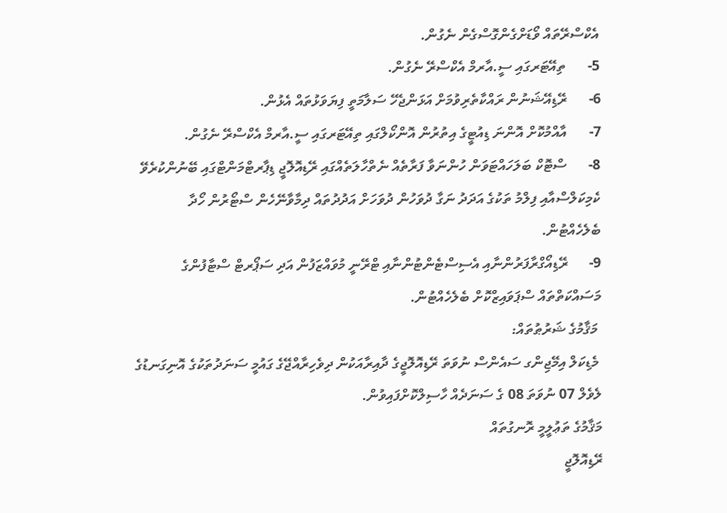އެކްސްރޭތައް ވޯޑަށްގެންގޮސްގެން ނެގުން.
5-      ތިއޭޓަރގައި ސީ.އާރމް އެކްސްރޭ ނެގުން.
6-      ރޭޑިއޭޝަނުން ރައްކާތެރިވުމަށް އަޅަންޖެހޭ ސަލާމަތީ ފިޔަވަޅުތައް އެޅުން.
7-      އާއްމުކޮށް އޮންނަ ޑިއުޓީގެ އިތުރުން އޮންކޯލްގައި ތިއޭޓަރގައި ސީ.އާރމް އެކްސްރޭ ނެގުން.
8-      ސްޓޮކް ބަލަހައްޓަވަން ހުންނަވާ ފަރާތެއް ނެތްހާލަތެއްގައި ރޭޑިއޮލޮޖީ ޑިޕާރޓްމަންޓްގައި ބޭނުންކުރެވޭ ކެމިކަލްސްއާއި ފިލްމު ތަކުގެ އަދަދު ނަގާ ދުވަހުން ދުވަހަށް އަދުދުތައް ދިމާވާނޭހެން ސްޓޯރުން ހޯދާ ބެލެހެއްޓުން.
9-      ރޭޑިއޯގްރާފަރުންނާއި އެސިސްޓެންޓުންނާއި ޓްރޭނީ މުވައްޒަފުން އަދި ސަޕޯރޓް ސްޓާފުންގެ މަސައްކަތްތައް ސްޕަވައިޒްކޮށް ބެލެހެއްޓުން.
 މަޤާމުގެ ޝަރުޠުތައް:
 މެޑިކަލް އިމޭޖިންގ ސައެންސް ނުވަތަ ރޭޑިއޮލޮޖީގެ ދާއިރާއަކުން ދިވެހިރާއްޖޭގެ ގައުމީ ސަނަދުތަކުގެ އޮނިގަނޑުގެ ލެވެލް 07 ނުވަތަ 08 ގެ ސަނަދެއް ހާސިލްކޮށްފައިވުން.
މަޤާމުގެ ތަޢުލީމީ ރޮނގުތައް
ރޭޑިއޮލޮޖީ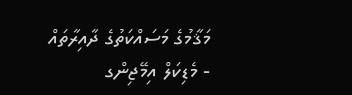މަޤާމުގެ މަސައްކަތުގެ ދާއިރާތައް
- މެޑިކަލް އިމޭޖިންގ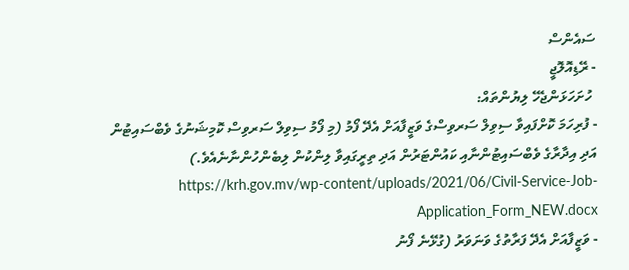ސައެންސް
- ރޭޑިއޮލޮޖީ
 ހުށަހަޅަންޖެހޭ ލިޔުންތައް:
- ފުރިހަމަ ކޮށްފައިވާ ސިވިލް ސަރވިސްގެ ވަޒީފާއަށް އެދޭ ފޯމު (މި ފޯމު ސިވިލް ސަރވިސް ކޮމިޝަނުގެ ވެބްސައިޓުން އަދި އިދާރާގެ ވެބްސައިޓުންނާއި ކައުންޓަރުން އަދި ތިރީގައިވާ ލިންކުން ލިބެންހުންނާނެއެވެ.) https://krh.gov.mv/wp-content/uploads/2021/06/Civil-Service-Job-Application_Form_NEW.docx
- ވަޒީފާއަށް އެދޭ ފަރާތުގެ ވަނަވަރު (ގުޅޭނެ ފޯނު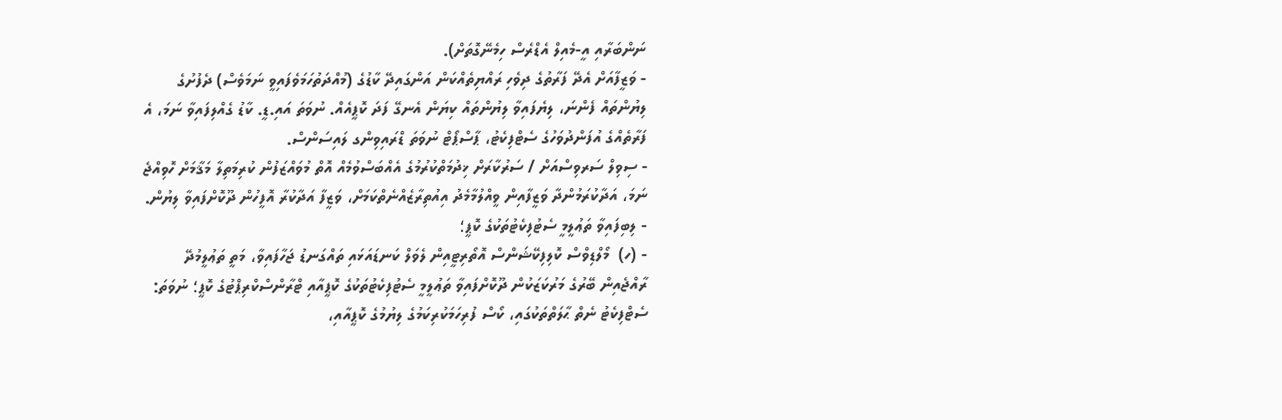ނަންބަރާއި އީ-މެއިލް އެޑްރެސް ހިމެނޭގޮތަށް).
- ވަޒީފާއަށް އެދޭ ފަރާތުގެ ދިވެހި ރައްޔިތެއްކަން އަންގައިދޭ ކާޑުގެ (މުއްދަތުހަމަވެފައިވީ ނަމަވެސް) ދެފުށުގެ ލިޔުންތައް ފެންނަ، ލިޔެފައިވާ ލިޔުންތައް ކިޔަން އެނގޭ ފަދަ ކޮޕީއެއް. ނުވަތަ އައި.ޑީ. ކާޑު ގެއްލިފައިވާ ނަމަ، އެ ފަރާތެއްގެ އުފަންދުވަހުގެ ސެޓްފިކެޓު، ޕާސްޕޯޓް ނުވަތަ ޑްރައިވިންގ ލައިސަންސް.
- ސިވިލް ސަރވިސްއަށް / ސަރުކާރަށް ޚިދުމަތްކުރުމުގެ އެއްބަސްވުމެއް އޮތް މުވައްޒަފުން ކުރިމަތިލާ މަޤާމަށް ހޮވިއްޖެ ނަމަ، އަދާކުރަމުންދާ ވަޒީފާއިން ވީއްލުމާމެދު އިއުތިރާޒެއްނެތްކަމަށް، ވަޒީފާ އަދާކުރާ އޮފީހުން ދޫކޮށްފައިވާ ލިޔުން.
- ލިބިފައިވާ ތަޢުލީމީ ސެޓުފިކެޓުތަކުގެ ކޮޕީ؛
- (ހ)  މޯލްޑިވްސް ކޮލިފިކޭޝަންސް އޮތޯރިޓީއިން ލެވަލް ކަނޑައަޅައި ތައްގަނޑު ޖަހާފައިވާ، މަތީ ތަޢުލީމުދޭ ރާއްޖެއިން ބޭރުގެ މަރުކަޒަކުން ދޫކޮށްފައިވާ ތަޢުލީމީ ސެޓުފިކެޓުތަކުގެ ކޮޕީއާއި ޓްރާންސްކްރިޕްޓުގެ ކޮޕީ؛ ނުވަތަ: ސެޓްފިކެޓު ނެތް ޙާލަތްތަކުގައި، ކޯސް ފުރިހަމަކުރިކަމުގެ ލިޔުމުގެ ކޮޕީއާއި،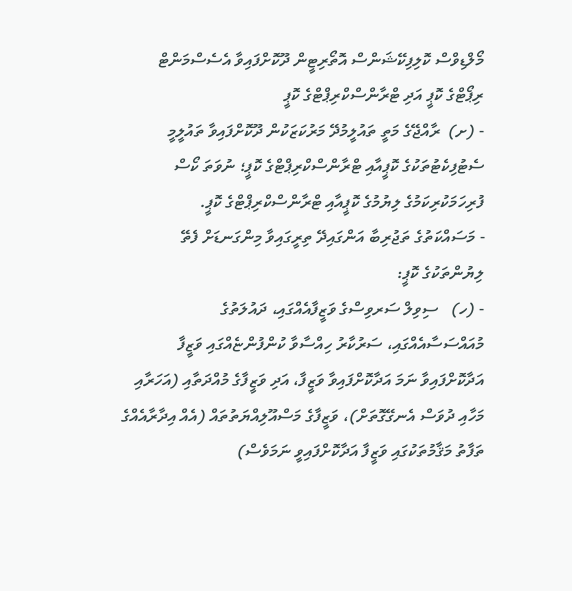މޯލްޑިވްސް ކޮލިފިކޭޝަންސް އޮތޯރިޓީން ދޫކޮށްފައިވާ އެސެސްމަންޓް ރިޕޯޓްގެ ކޮޕީ އަދި ޓްރާންސްކްރިޕްޓްގެ ކޮޕީ
- (ށ)  ރާއްޖޭގެ މަތީ ތައުލީމުދޭ މަރުކަޒަކުން ދޫކޮށްފައިވާ ތައުލީމީ ސެޓުފިކެޓުތަކުގެ ކޮޕީއާއި ޓްރާންސްކްރިޕްޓްގެ ކޮޕީ؛ ނުވަތަ ކޯސް ފުރިހަމަކުރިކަމުގެ ލިޔުމުގެ ކޮޕީއާއި ޓްރާންސްކްރިޕްޓްގެ ކޮޕީ.
- މަސައްކަތުގެ ތަޖުރިބާ އަންގައިދޭ ތިރީގައިވާ މިންގަނޑަށް ފެތޭ ލިޔުންތަކުގެ ކޮޕީ:
- (ހ)   ސިވިލް ސަރވިސްގެ ވަޒީފާއެއްގައި، ދައުލަތުގެ މުއައްސަސާއެއްގައި، ސަރުކާރު ހިއްސާވާ ކުންފުންޏެއްގައި ވަޒީފާ އަދާކޮށްފައިވާ ނަމަ އަދާކޮށްފައިވާ ވަޒީފާ، އަދި ވަޒީފާގެ މުއްދަތާއި (އަހަރާއި މަހާއި ދުވަސް އެނގޭގޮތަށް)، ވަޒީފާގެ މަސްއޫލިއްޔަތުތައް (އެއް އިދާރާއެއްގެ ތަފާތު މަޤާމުތަކުގައި ވަޒީފާ އަދާކޮށްފައިވީ ނަމަވެސް)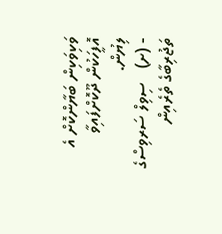ވަކިވަކިން ބަޔާންކޮށް އެ އޮފީހަކުން ދޫކޮށްފައިވާ ލިޔުން.
- (ށ)   ސިވިލް ސަރވިސްގެ ތަޖުރިބާގެ ތެރެއިން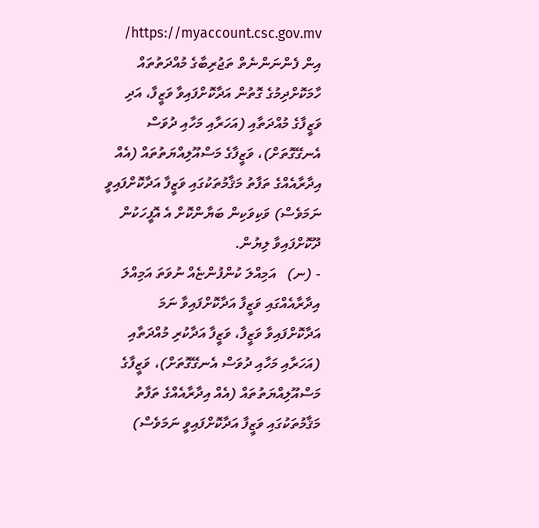https://myaccount.csc.gov.mv/ އިން ފެންނަންނެތް ތަޖުރިބާގެ މުއްދަތުތައް ހާމަކޮށްދިމުގެ ގޮތުން އަދާކޮށްފައިވާ ވަޒީފާ، އަދި ވަޒީފާގެ މުއްދަތާއި (އަހަރާއި މަހާއި ދުވަސް އެނގޭގޮތަށް)، ވަޒީފާގެ މަސްއޫލިއްޔަތުތައް (އެއް އިދާރާއެއްގެ ތަފާތު މަޤާމުތަކުގައި ވަޒީފާ އަދާކޮށްފައިވީ ނަމަވެސް) ވަކިވަކިން ބަޔާންކޮށް އެ އޮފީހަކުން ދޫކޮށްފައިވާ ލިޔުން.
- (ނ)   އަމިއްލަ ކުންފުންޏެއް ނުވަތަ އަމިއްލަ އިދާރާއެއްގައި ވަޒީފާ އަދާކޮށްފައިވާ ނަމަ އަދާކޮށްފައިވާ ވަޒީފާ، ވަޒީފާ އަދާކުރި މުއްދަތާއި (އަހަރާއި މަހާއި ދުވަސް އެނގޭގޮތަށް)، ވަޒީފާގެ މަސްއޫލިއްޔަތުތައް (އެއް އިދާރާއެއްގެ ތަފާތު މަޤާމުތަކުގައި ވަޒީފާ އަދާކޮށްފައިވީ ނަމަވެސް)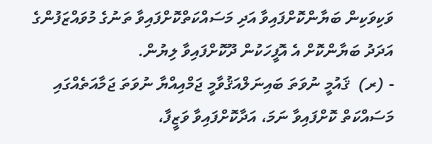ވަކިވަކިން ބަޔާންކޮށްފައިވާ އަދި މަސައްކަތްކޮށްފައިވާ ތަނުގެ މުވައްޒަފުންގެ އަދަދު ބަޔާންކޮށް އެ އޮފީހަކުން ދޫކޮށްފައިވާ ލިޔުން.
- (ރ)  ޤައުމީ ނުވަތަ ބައިނަލްއަޤުވާމީ ޖަމްއިއްޔާ ނުވަތަ ޖަމާއަތެއްގައި މަސައްކަތް ކޮށްފައިވާ ނަމަ، އަދާކޮށްފައިވާ ވަޒީފާ،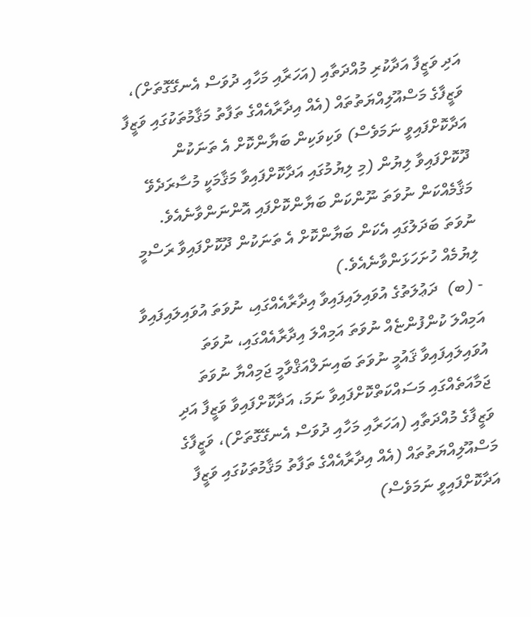އަދި ވަޒީފާ އަދާކުރި މުއްދަތާއި (އަހަރާއި މަހާއި ދުވަސް އެނގޭގޮތަށް)، ވަޒީފާގެ މަސްއޫލިއްޔަތުތައް (އެއް އިދާރާއެއްގެ ތަފާތު މަޤާމުތަކުގައި ވަޒީފާ އަދާކޮށްފައިވީ ނަމަވެސް) ވަކިވަކިން ބަޔާންކޮށް އެ ތަނަކުން ދޫކޮށްފައިވާ ލިޔުން (މި ލިޔުމުގައި އަދާކޮށްފައިވާ މަޤާމަކީ މުސާރަދެވޭ މަޤާމެއްކަން ނުވަތަ ނޫންކަން ބަޔާންކޮށްފައި އޮންނަންވާނެއެވެ. ނުވަތަ ބަދަލުގައި އެކަން ބަޔާންކޮށް އެ ތަނަކުން ދޫކޮށްފައިވާ ރަސްމީ ލިޔުމެއް ހުށަހަޅަންވާނެއެވެ.)
- (ބ)  ދަޢުލަތުގެ އުވައިލައިފައިވާ އިދާރާއެއްގައި، ނުވަތަ އުވައިލައިފައިވާ އަމިއްލަ ކުންފުންޏެއް ނުވަތަ އަމިއްލަ އިދާރާއެއްގައި، ނުވަތަ އުވައިލައިފައިވާ ޤައުމީ ނުވަތަ ބައިނަލްއަޤްވާމީ ޖަމިއްޔާ ނުވަތަ ޖަމާއަތެއްގައި މަސައްކަތްކޮށްފައިވާ ނަމަ، އަދާކޮށްފައިވާ ވަޒީފާ އަދި ވަޒީފާގެ މުއްދަތާއި (އަހަރާއި މަހާއި ދުވަސް އެނގޭގޮތަށް)، ވަޒީފާގެ މަސްއޫލިއްޔަތުތައް (އެއް އިދާރާއެއްގެ ތަފާތު މަޤާމުތަކުގައި ވަޒީފާ އަދާކޮށްފައިވީ ނަމަވެސް)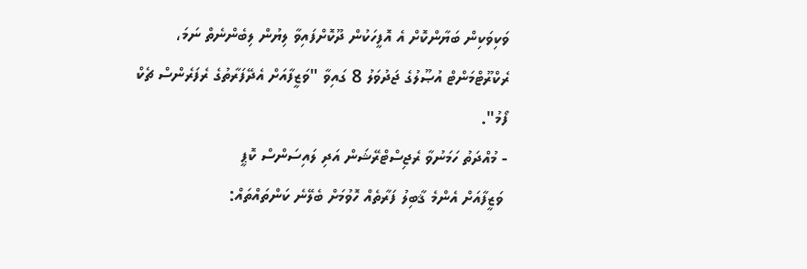ވަކިވަކިން ބަޔާންކޮށް އެ އޮފީހަކުން ދޫކޮށްފައިވާ ލިޔުން ލިބެންނެތް ނަމަ، ރެކްރޫޓްމަންޓް އުޞޫލުގެ ޖަދުވަލު 8 ގައިވާ "ވަޒީފާއަށް އެދޭފަރާތުގެ ރެފަރެންސް ޗެކް ފޯމު".
- މުއްދަތު ހަމަނުވާ ރެޖިސްޓްރޭޝަން އަދި ލައިސަންސް ކޮޕީ
 ވަޒީފާއަށް އެންމެ ޤާބިލު ފަރާތެއް ހޮވުމަށް ބެލޭނެ ކަންތައްތައް: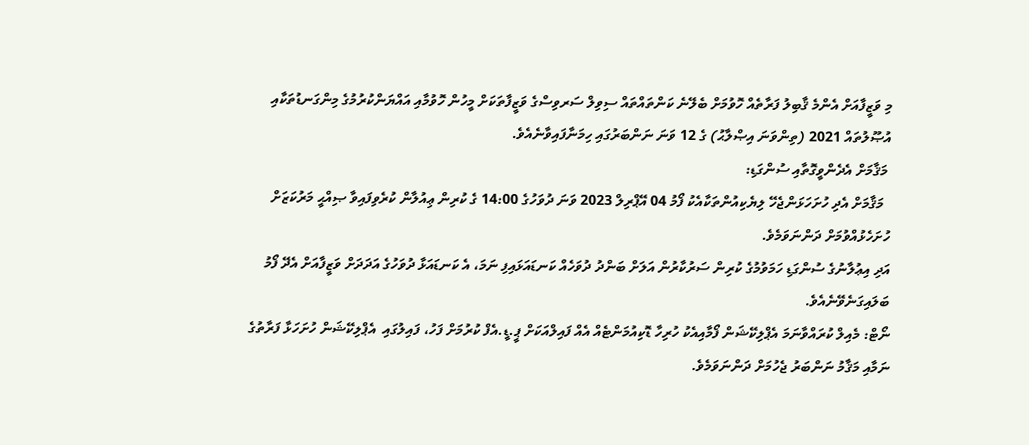މި ވަޒީފާއަށް އެންމެ ޤާބިލު ފަރާތެއް ހޮވުމަށް ބެލޭނެ ކަންތައްތައް ސިވިލް ސަރވިސްގެ ވަޒީފާތަކަށް މީހުން ހޮވުމާއި އައްޔަންކުރުމުގެ މިންގަނޑުތަކާއި އުޞޫލުތައް 2021 (ތިންވަނަ އިޞްލާޙު) ގެ 12 ވަނަ ނަންބަރުގައި ހިމަނާފައިވާނެއެވެ.
 މަޤާމަށް އެދެންވީގޮތާއި ސުންގަޑި:
  މަޤާމަށް އެދި ހުށަހަޅަންޖެހޭ ލިޔެކިއުންތަކާއެކު ފޯމު 04 އޭޕްރިލް 2023 ވަނަ ދުވަހުގެ 14:00 ގެ ކުރިން ޢިއުލާން ކުރެވިފައިވާ ޞިއްޙީ މަރުކަޒަށް ހުށަހެޅުއްވުމަށް ދަންނަވަމެވެ.
އަދި އިޢުލާނުގެ ސުންގަޑި ހަމަވުމުގެ ކުރިން ސަރުކާރުން އަލަށް ބަންދު ދުވަހެއް ކަނޑައަޅައިފި ނަމަ، އެ ކަނޑައަޅާ ދުވަހުގެ އަދަދަށް ވަޒީފާއަށް އެދޭ ފޯމު ބަލައިގަނެވޭނެއެވެ.
ނޯޓް: މެއިލް ކުރައްވާނަމަ އެޕްލިކޭޝަން ފޯމާއިއެކު ހުރިހާ ޑޮކިއުމަންޓެއް އެއް ފައިލްއަކަށް ޕީ.ޑީ.އެފް ކުރުމަށް ފަހު، ފައިލުގައި  އެޕްލިކޭޝަން ހުށަހަޅާ ފަރާތުގެ ނަމާއި މަޤާމު ނަންބަރު ޖެހުމަށް ދަންނަވަމެވެ.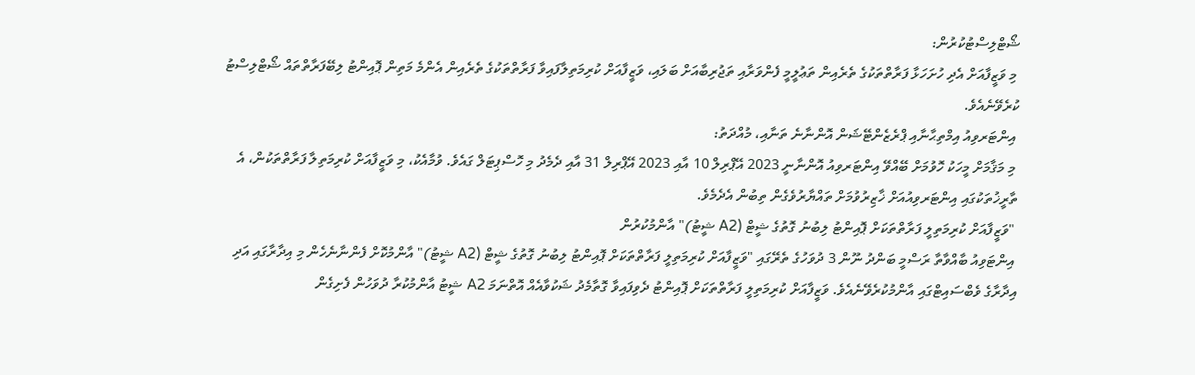ޝޯޓްލިސްޓުކުރުން:
 މި ވަޒީފާއަށް އެދި ހުށަހަޅާ ފަރާތްތަކުގެ ތެރެއިން ތަޢުލީމީ ފެންވަރާއި ތަޖުރިބާއަށް ބަލައި، ވަޒީފާއަށް ކުރިމަތިލާފައިވާ ފަރާތްތަކުގެ ތެރެއިން އެންމެ މަތިން ޕޮއިންޓު ލިބޭފަރާތްތައް ޝޯޓްލިސްޓު ކުރެވޭނެއެވެ.
 އިންޓަރވިއު އިމްތިޙާނާއި ޕްރެޒެންޓޭޝަން އޮންނާނެ ތަނާއި، މުއްދަތު:
 މި މަޤާމަށް މީހަކު ހޮވުމަށް ބޭއްވޭ އިންޓަރވިއު އޮންނާނީ 2023 އޭޕްރިލް 10 އާއި 2023 އޭޕްރިލް 31 އާއި ދެމެދު މި ހޮސްޕިޓަލް ގައެވެ. ވުމާއެކު، މި ވަޒީފާއަށް ކުރިމަތިލާ ފަރާތްތަކުން، އެ ތާރީޚުތަކުގައި އިންޓަރވިއުއަށް ޚާޒިރުވުމަށް ތައްޔާރުވެގެން ތިބުން އެދެމެވެ.
 "ވަޒީފާއަށް ކުރިމަތިލީ ފަރާތްތަކަށް ޕޮއިންޓު ލިބުނު ގޮތުގެ ޝީޓް (A2 ޝީޓު)" އާންމުކުރުން
 އިންޓަވިއު ބާއްވާތާ ރަސްމީ ބަންދު ނޫން 3 ދުވަހުގެ ތެރޭގައި "ވަޒީފާއަށް ކުރިމަތިލީ ފަރާތްތަކަށް ޕޮއިންޓު ލިބުނު ގޮތުގެ ޝީޓް (A2 ޝީޓު)" އާންމުކޮށް ފެންނާނެހެން މި އިދާރާގައި އަދި އިދާރާގެ ވެބްސައިޓްގައި އާންމުކުރެވޭނެއެވެ. ވަޒީފާއަށް ކުރިމަތިލީ ފަރާތްތަކަށް ޕޮއިންޓު ދެވިފައިވާ ގޮތާމެދު ޝަކުވާއެއް އޮތްނަމަ A2 ޝީޓު އާންމުކުރާ ދުވަހުން ފެށިގެން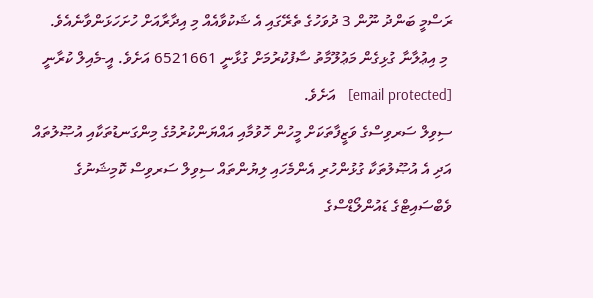ރަސްމީ ބަންދު ނޫން 3 ދުވަހުގެ ތެރޭގައި އެ ޝަކުވާއެއް މި އިދާރާއަށް ހުށަހަޅަންވާނެއެވެ.
 މި އިޢުލާނާ ގުޅިގެން މަޢުލޫމާތު ސާފުކުރުމަށް ގުޅާނީ 6521661 އަށެވެ. އީ-މެއިލް ކުރާނީ [email protected]   އަށެވެ.
ސިވިލް ސަރވިސްގެ ވަޒީފާތަކަށް މީހުން ހޮވުމާއި އައްޔަންކުރުމުގެ މިންގަނޑުތަކާއި އުޞޫލުތައް އަދި އެ އުޞޫލުތަކާ ގުޅުންހުރި އެންމެހައި ލިޔުންތައް ސިވިލް ސަރވިސް ކޮމިޝަނުގެ ވެބްސައިޓްގެ ޑައުންލޯޑްސްގެ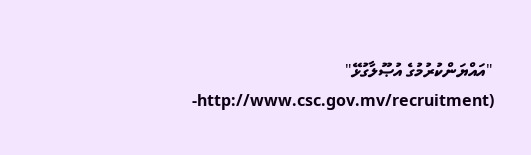"އައްޔަންކުރުމުގެ އުޞޫލާގުޅޭ" (http://www.csc.gov.mv/recruitment-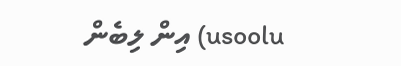usoolu) އިން ލިބެން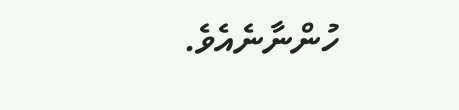ހުންނާނެއެވެ.